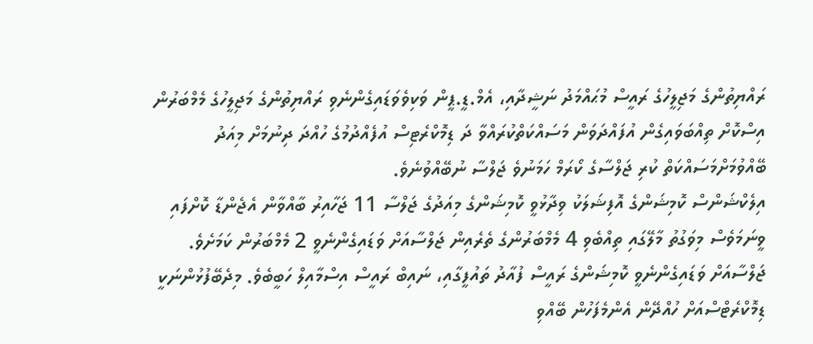ރައްޔިތުންގެ މަޖިލީހުގެ ރައީސް މުޙައްމަދު ނަޝީދާއި، އެމް.ޑީ.ޕީން ވަކިވެވަޑައިގެންނެވި ރައްޔިތުންގެ މަޖިލީހުގެ މެމްބަރުން އިސްކޮށް ތިއްބަވައިގެން އުފައްދަވަން މަސައްކަތްކުރައްވާ ދަ ޑިމޮކްރެޓިސް އުފެއްދުމުގެ ހުއްދަ ދިނުމަށް މިއަދު ބޭއްވުމަށްމަސައްކަތް ކުރި ޖަލްސާގެ ކޯރަމް ހަމަނުވެ ޖަލްސާ ނުބޭއްވުނެވެ.
އިލެކްޝަންސް ކޮމިޝަންގެ އޮފިޝަލަކު ވިދާޅުވީ ކޮމިޝަންގެ މިއަދުގެ ޖަލްސާ 11 ޖަހާއިރު ބާއްވާން އެޖެންޑާ ކޮށްފައި ވީނަމަވެސް މިވަގުތު މާލޭގައި ތިއްބެވި 4 މެމްބަރުންގެ ތެރެއިން ޖަލްސާއަށް ވަޑައިގެންނެވީ 2 މެމްބަރުން ކަމަށެވެ. ޖަލްސާއަށް ވަޑައިގެންނެވީ ކޮމިޝަންގެ ރައީސް ފުއާދު ތައުފީގާއި، ނައިބް ރައީސް އިސްމާއިލް ހަބީބެވެ. މިދެބޭފުޅުންނަކީ ޑިމޮކްރެޓްސްއަށް ހުއްދޭން އެންމެފަހުން ބޭއްވި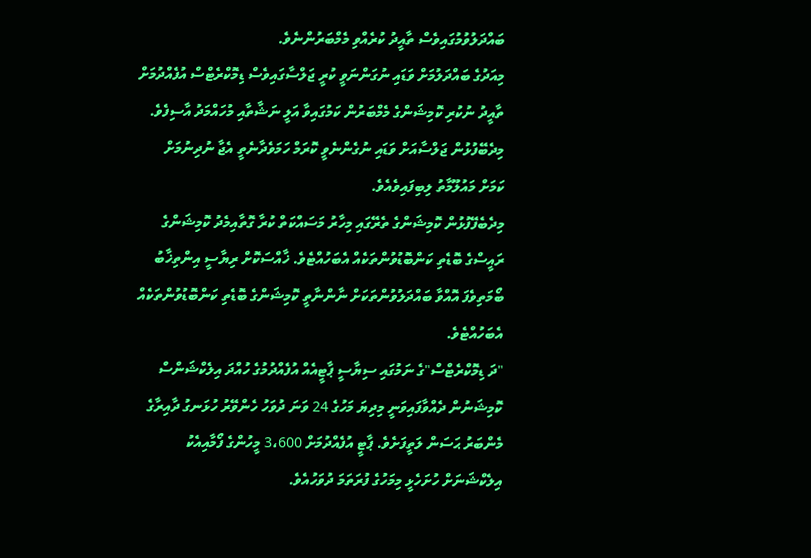ބައްދަލުވުމުގައިވެސް ތާއީދު ކުރެއްވި މެމްބަރުންނެވެ.
މިއަދުގެ ބައްދަލުމަށް ވަޑައި ނުގަންނަވީ ކުރީ ޖަލްސާގައިވެސް ޑިމޮކްރެޓްސް އުފެއްދުމަށް ތާއީދު ނުކުރި ކޮމިޝަންގެ މެމްބަރުން ކަމުގައިވާ އަލީ ނަޝާތާއި މުހައްމަދު އާސިފެވެ. މިދެބޭފުޅުން ޖަލްސާއަށް ވަޑައި ނުގެންނެވީ ކޮރަމް ހަމަވެދާނެތީ އެޖާ ނުދިނުމަށް ކަމަށް މައުލޫމާތު ލިބިފައިވެއެވެ.
މިދެބެފޭފުޅުން ކޮމިޝަންގެ ތެރޭގައި މިހާރު މަސައްކަތް ކުރާ ގޮތާއިމެދު ކޮމިޝަންގެ ރައީސްގެ ބޮޑެތި ކަންބޮޑުވުންތަކެއް އެބަހުއްޓެވެ. ޚާއްސަކޮށް ރިޔާސީ އިންތިޚާބު ބޯމަތިވެފަ އޮއްވާ ބައްދަލުވުންތަކަށް ނާންނާތީ ކޮމިޝަންގެ ބޮޑެތި ކަންބޮޑުވުންތަކެއް އެބަހުއްޓެވެ.
"ދަ ޑިމޮކްރެޓްސް"ގެ ނަމުގައި ސިޔާސީ ޕާޓީއެއް އުފެއްދުމުގެ ހުއްދަ އިލެކްޝަންސް ކޮމިޝަނުން ދެއްވާފައިވަނީ މިދިޔަ މަހުގެ 24 ވަނަ ދުވަހު ހެންވޭރު ހުޅަނގު ދާއިރާގެ މެންބަރު ޙަސަން ލަތީފަށެވެ. ޕާޓީ އުފެއްދުމަށް 3،600 މީހުންގެ ފޯމާއިއެކު އިލެކްޝަނަށް ހުށަހެޅީ މިމަހުގެ ފުރަތަމަ ދުވަހުއެވެ.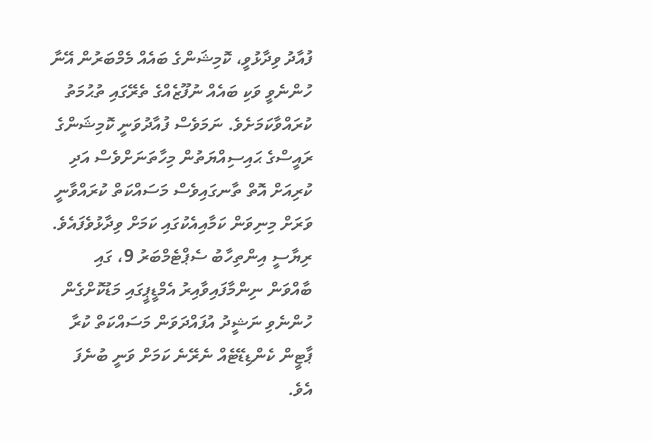ފުއާދު ވިދާޅުވީ، ކޮމިޝަންގެ ބައެއް މެމްބަރުން އޭނާ ހުންނެވީ ވަކި ބައެއް ނުފޫޒެއްގެ ތެރޭގައި ތުޙުމަތު ކުރައްވާކަމަށެވެ. ނަމަވެސް ފުއާދުވަނީ ކޮމިޝަންގެ ރައީސްގެ ޙައިސިއްޔަތުން މިހާތަނަށްވެސް އަދި ކުރިއަށް އޮތް ތާނގައިވެސް މަސައްކަތް ކުރައްވާނީ ވަރަށް މިނިވަން ކަމާއިއެކުގައި ކަމަށް ވިދާޅުވެފައެވެ.
ރިޔާސީ އިންތިހާބު ސެޕްޓެމްބަރު 9، ގައި ބާއްވަން ނިންމާފައިވާއިރު އެމްޑީޕީގައި މަޑުކޮށްގެން ހުންނެވި ނަޝީދު އުފައްދަވަން މަސައްކަތް ކުރާ ޕާޓީން ކެންޑިޑޭޓެއް ނެރޭނެ ކަމަށް ވަނީ ބުނެފަ އެވެ.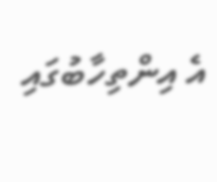އެ އިންތިހާބުގައި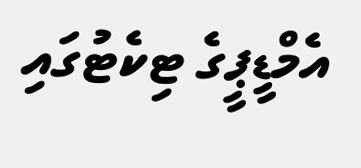އެމްޑީޕީގެ ޓިކެޓުގައި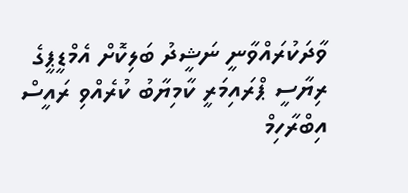ވާދަކުރައްވާނީ ނަޝީދު ބަލިކޮށް އެމްޑީޕީގެ ރިޔާސީ ޕްރައިމަރީ ކާމިޔާބު ކުރެއްވި ރައީސް އިބްރާހިމް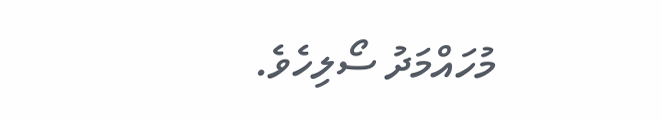މުހައްމަދު ސޯލިހެވެ.